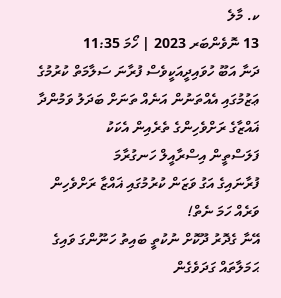ކ. މާލެ
13 ނޮވެންބަރ 2023 | ހޯމަ 11:35
ދަނާ އަބޫ ހުވައިދީއަކީވެސް ފުރާނަ ސަލާމަތް ކުރުމުގެ ޢަޒުމުގައި އެއްތަނުން އަނެއް ތަނަށް ބަދަލު ވަމުންދާ ޣައްޒާގެ ރަށްވެހިންގެ ތެރެއިން އެކަކު
ފަލަސްތީން އިސްރާއީލް ހަނގުރާމަ
ފުރާނައިގެ އަގު ވަޒަން ކުރުމުގައި ޣައްޒާ ރަށްވެހިން ވަރެއް ހަމަ ނެތް!
އޭނާ ގެދޮރު ދޫކޮށް ނުކުތީ ބައިތު ހަނޫންގަ ވައިގެ ޙަމަލާތައް ގަދަވެގެން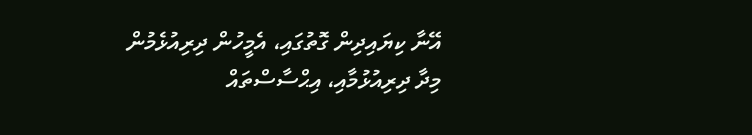އޭނާ ކިޔައިދިން ގޮތުގައި، އެމީހުން ދިރިއުޅެމުން މިދާ ދިރިއުޅުމާއި، އިޙްސާސްތައް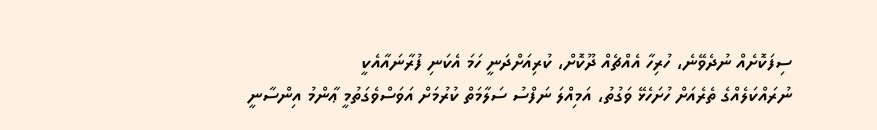ސިފަކޮށެއް ނުދެވޭނެ، ހުރިހާ އެއްޗެއް ދޫކޮށް، ކުރިއަށްދަނީ ހަމަ އެކަނި ފުރާނައާއެކީ
ނުރައްކަލެއްގެ ތެރެއަށް ހުށަހެޅޭ ވަގުތު، އަމިއްލަ ނަފްސު ސަލާމަތް ކުރުމަށް އަވަސްވެގަތުމީ ޢާންމު އިންސާނީ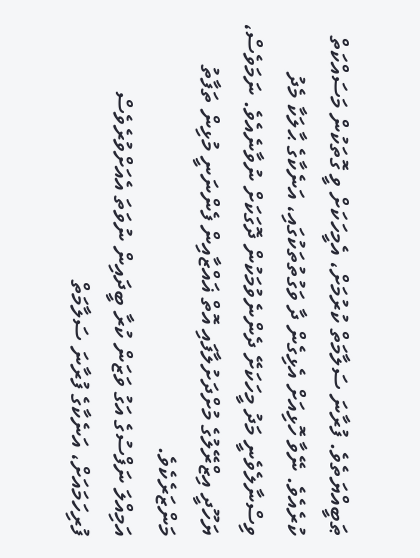ޠަބީއްޔަތެވެ. ފުރާނަ ސަލާމަތް ކުރުމަށް، އެމީހަކަށް ވީ ގޮތަކުން މަސައްކަތް ކުރެއެވެ. ނޭވާ ހޮޅިއަށް އެޅިގެން ދާ ވަގުތުތަކުގައި، އަނެކާގެ ޙާލަކާ މެދު ވިސްނާލެވެނީ މަދު މީހަކަށޭ ދެންނެވުމަކުން ދޮގަކަށް ނުވާނެއެވެ. ނަމަވެސް، ޔަހޫދީ އިޒްރޭލުގެ މުށްދަށުލާފައި އޮތް ޣައްޒާއިން ފެންނަނީ މުޅިން ތަފާތު މަންޒަރެކެވެ.
އަމިއްލަ ނަފްސުގެ އަގު ވަޒަން ކުރާ ބީދައިން ނުވަތަ އެއަށްވުރެވެސް ފުރިހަމައަށް، އަނެކާގެ ފުރާނަ ސަލާމަތް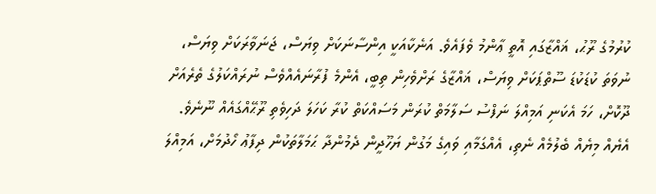ކުރުމުގެ ރޫޙު، ޣައްޒާގައި އޮތީ ޢާންމު ވެފައެވެ. އަނެކާއަކީ އިންސާނަކަށް ވިޔަސް، ޖަނަވާރަކަށް ވިޔަސް، ނުވަތަ ކުޑަކުޑަ ސޫތްޕަކަށް ވިޔަސް، ޣައްޒާގެ ރަށްވެހިން ތިބީ، އެންމެ ފުރާނައެއްވެސް ނުރައްކަލުގެ ތެރެއަށް ދޫކޮށް، ހަމަ އެކަނި އަމިއްލަ ނަފްސު ސަލާމަތް ކުރަން މަސައްކަތް ކުރާ ކަހަލަ ދަހިވެތި ރޫޙޭއްގައެއް ނޫނެވެ.
އެޔެއް މިޔެއް ބެލުމެއް ނެތި، އެއްގަމާއި ވައިގެ މަގުން ޔަހޫދީން ދެމުންދާ ޙަމަލާތަކުން ދިފާޢު ހޯދުމަށް، އަމިއްލަ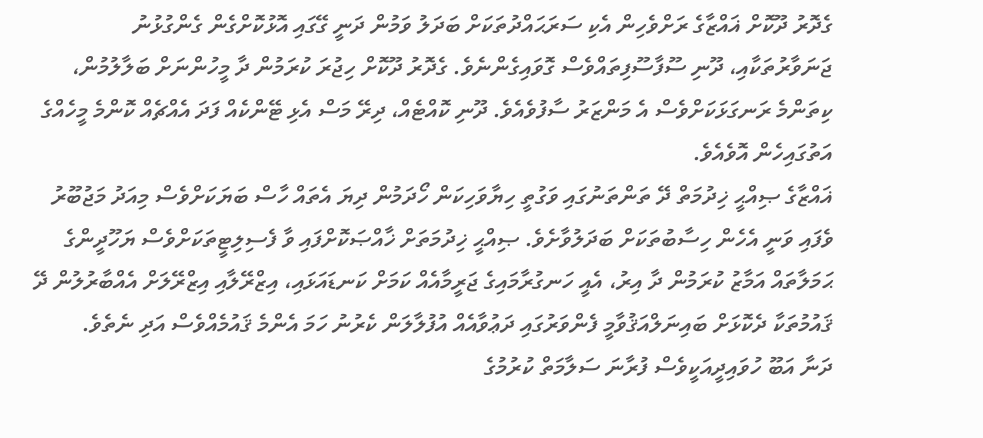ގެދޮރު ދޫކޮށް ޣައްޒާގެ ރަށްވެހިން އެކި ސަރަޙައްދުތަކަށް ބަދަލު ވަމުން ދަނީ ގޭގައި އޮޅުކޮށްގެން ގެންގުޅުނު ޖަނަވާރުތަކާއި، ދޫނި ސޫފާސޫފިތައްވެސް ގޮވައިގެންނެވެ. ގެދޮރު ދޫކޮށް ހިޖުރަ ކުރަމުން ދާ މީހުންނަށް ބަލާލުމުން، ކިތަންމެ ރަނގަޅަކަށްވެސް އެ މަންޒަރު ސާފުވެއެވެ. ދޫނި ކޮއްޓެއް، ދިރޭ މަސް އެޅި ޓޭންކެއް ފަދަ އެއްޗެއް ކޮންމެ މީހެއްގެ އަތުގައިހެން އޮވެއެވެ.
ޣައްޒާގެ ޞިއްޙީ ޚިދުމަތް ދޭ ތަންތަނުގައި ވަގުތީ ހިޔާވަހިކަން ހޯދަމުން ދިޔަ އެތައް ހާސް ބަޔަކަށްވެސް މިއަދު މަޖުބޫރު ވެފައި ވަނީ އެހެން ހިސާބުތަކަށް ބަދަލުވާށެވެ. ޞިއްޙީ ޚިދުމަތަށް ޚާއްޞަކޮށްފައި ވާ ފެސިލިޓީތަކަށްވެސް ޔަހޫދީންގެ ޙަމަލާތައް އަމާޒު ކުރަމުން ދާ އިރު، އެއީ ހަނގުރާމައިގެ ޖަރީމާއެއް ކަމަށް ކަނޑައަޅައި، އިޒްރޭލާއި އިޒްރޭލަށް އެއްބާރުލުން ދޭ ޤައުމުތަކާ ދެކޮޅަށް ބައިނަލްއަޤުވާމީ ފެންވަރުގައި ދަޢުވާއެއް އުފުލާލަން ކެރުނު ހަމަ އެންމެ ޤައުމެއްވެސް އަދި ނެތެވެ.
ދަނާ އަބޫ ހުވައިދީއަކީވެސް ފުރާނަ ސަލާމަތް ކުރުމުގެ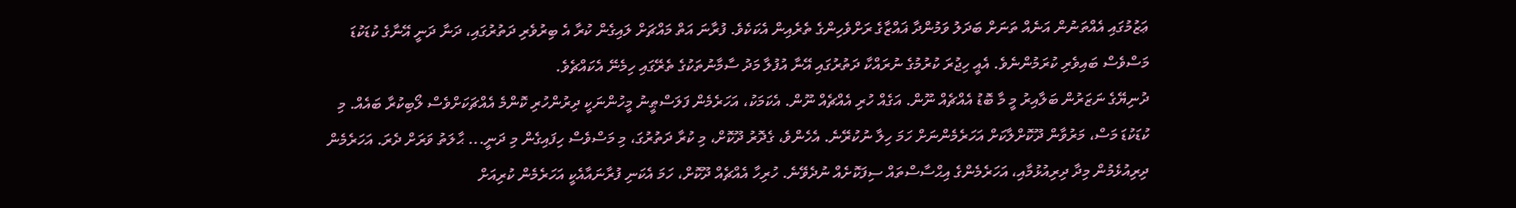ޢަޒުމުގައި އެއްތަނުން އަނެއް ތަނަށް ބަދަލު ވަމުންދާ ޣައްޒާގެ ރަށްވެހިންގެ ތެރެއިން އެކަކެވެ. ފުރާނަ އަތް މައްޗަށް ލައިގެން ކުރާ އެ ބިރުވެރި ދަތުރުގައި، ދަނާ ދަނީ އޭނާގެ ކުޑަކުޑަ މަސްވެސް ބައިވެރި ކުރަމުންނެވެ. އެއީ ހިޖުރަ ކުރުމުގެ ނުރައްކާ ދަތުރުގައި އޭނާ އުފުލާ މަދު ސާމާނުތަކުގެ ތެރޭގައި ހިމެނޭ އެކައްޗެވެ.
ދުނިޔޭގެ ނަޒަރުން ބަލާއިރު މީ މާ ބޮޑު އެއްޗެއް ނޫން. އަގެއް ހުރި އެއްޗެއް ނޫން. އެކަމަކު، އަހަރެމެން ފަލަސްޠީނު މީހުންނަކީ ދިރުންހުރި ކޮންމެ އެއްޗަކަށްވެސް ލޯބިކުރާ ބައެއް. މި ކުޑަކުޑަ މަސް، މަރުވާން ދޫކޮށްލާކަށް އަހަރެމެންނަށް ހަމަ ހިލާ ނުކުރޭނެ. އެހެންވެ، ގެދޮރު ދޫކޮށް، މި ކުރާ ދަތުރުގަ، މި މަސްވެސް ހިފައިގެން މި ދަނީ... ޙާލަތު ވަރަށް ދެރަ. އަހަރެމެން ދިރިއުޅެމުން މިދާ ދިރިއުޅުމާއި، އަހަރެމެންގެ އިޙްސާސްތައް ސިފަކޮށެއް ނުދެވޭނެ. ހުރިހާ އެއްޗެއް ދޫކޮށް، ހަމަ އެކަނި ފުރާނައާއެކީ އަހަރެމެން ކުރިއަށް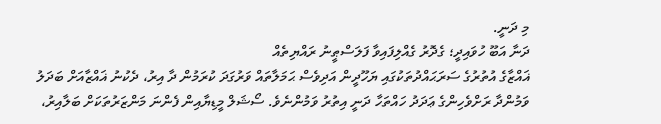މި ދަނީ.
ދަނާ އަބޫ ހުވައިދީ؛ ގެދޮރު ގެއްލިފައިވާ ފަލަސްޠީނު ރައްޔިތެއް
ޣައްޒާގެ އުތުރުގެ ސަރަޙައްދުތަކުގައި ޔަހޫދީން އަދިވެސް ޙަމަލާތައް ވަރުގަދަ ކުރަމުން ދާ އިރު، ދެކުނު ޣައްޒާއަށް ބަދަލު ވަމުންދާ ރަށްވެހިންގެ ޢަދަދު ހައްތަހާ ދަނީ އިތުރު ވަމުންނެވެ. ސޯޝަލް މީޑިޔާއިން ފެންނަ މަންޒަރުތަކަށް ބަލާއިރު،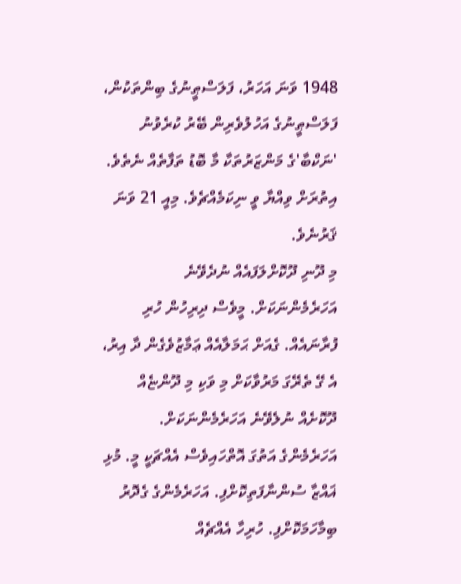1948 ވަނަ އަހަރު، ފަލަސްޠީނުގެ ބިންތަކުން، ފަލަސްޠީނުގެ އަހުލުވެރިން ބޭރު ކުރެވުނު 'ނަކްބާ'ގެ މަންޒަރުތަކާ މާ ބޮޑު ތަފާތެއް ނެތެވެ. އިތުރަށް ވިއްޔާ ވީ ނިކަމެއްޗެވެ. މިއީ 21 ވަނަ ޤަރުނެވެ.
މި ދޫނި ދޫކޮށްލަފައެއް ނުދެވޭނެ އަހަރެމެންނަކަށް. މީވެސް ދިރިހުން ހުރި ފުރާނައެއް. ގެއަށް ޙަމަލާއެއް ޢަމާޒުވެގެން ދާ އިރު، އެ ގޭ ތެރޭގަ މަރުވާކަށް މި ވަކި މި ދޫންޏެއް ދޫކޮށެއް ނުލެވޭނެ އަހަރެމެންނަކަށް. އަހަރެމެންގެ އަތުގަ އޮތްހައިވެސް އެއްޗަކީ މީ. މުޅި ޣައްޒާ ސުންނާފަތިކޮށްފި. އަހަރެމެންގެ ގެދޮރު ބިމާހަމަކޮށްފި. ހުރިހާ އެއްޗެއް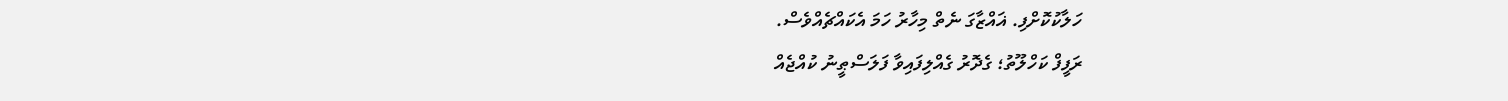ހަލާކުކޮށްފި. ޣައްޒާގަ ނެތް މިހާރު ހަމަ އެކައްޗެއްވެސް.
ރަފީފް ކަހްލޫތު؛ ގެދޮރު ގެއްލިފައިވާ ފަލަސްޠީނު ކުއްޖެއް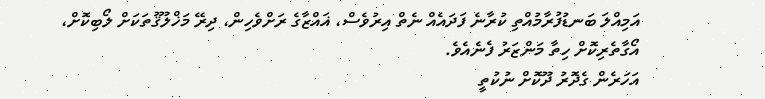އަމިއްލަ ބަނޑުފުރާމުއްތި ކުރާނެ ފަދައެއް ނެތް އިރުވެސް، ޣައްޒާގެ ރަށްވެހިން، ދިރޭ މަޚްލޫޤުތަކަށް ލޯބިކޮށް، އޯގާތެރިކޮށް ހިތާ މަންޒަރު ފެނެއެވެ.
އަހަރެން ގެދޮރު ދޫކޮށް ނުކުތީ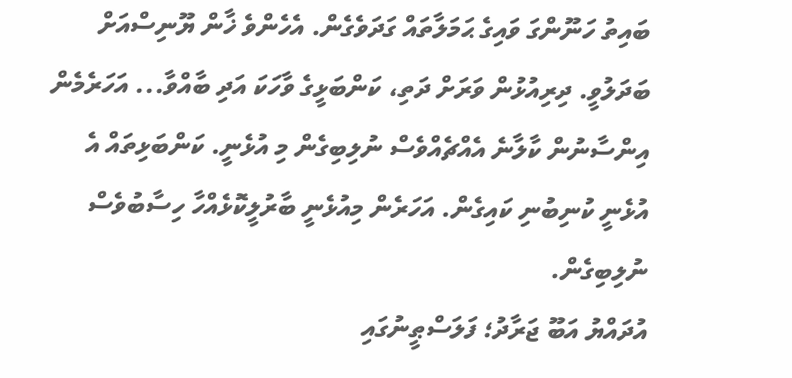ބައިތު ހަނޫންގަ ވައިގެ ޙަމަލާތައް ގަދަވެގެން. އެހެންވެ ޚާން ޔޫނިސްއަށް ބަދަލުވީ. ދިރިއުޅުން ވަރަށް ދަތި، ކަންބަޅީގެ ވާހަކަ އަދި ބާއްވާ... އަހަރެމެން އިންސާނުން ކާލާނެ އެއްޗެއްވެސް ނުލިބިގެން މި އުޅެނީ. ކަންބަޅިތައް އެ އުޅެނީ ކުނިބުނި ކައިގެން. އަހަރެން މިއުޅެނީ ބާރުލީކޮޅެއްހާ ހިސާބުވެސް ނުލިބިގެން.
އުދައްޔު އަބޫ ޖަރާދު؛ ފަލަސްޠީނުގައި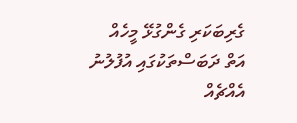ގެރިބަކަރި ގެންގުޅޭ މީހެއް
އަތް ދަބަސްތަކުގައި އުފުލުނު އެއްޗެއް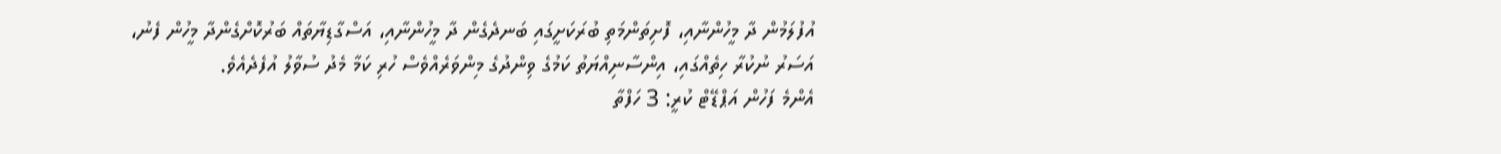އުފުލަމުން ދާ މީހުންނާއި، ފޮށިތަންމަތި ބުރަކަށީގައި ބަނދެގެން ދާ މީހުންނާއި، އަސްގާޑިޔާތައް ބަރުކޮށްގެންދާ މީހުން ފެނު، އަސަރު ނުކުރާ ހިތެއްގައި، އިންސާނިއްޔަތު ކަމުގެ ވިންދުގެ މިންވަރެއްވެސް ހުރި ކަމާ މެދު ސުވާލު އުފެދެއެވެ.
އެންމެ ފަހުން އަޕްޑޭޓް ކުރީ: 3 ހަފްތާ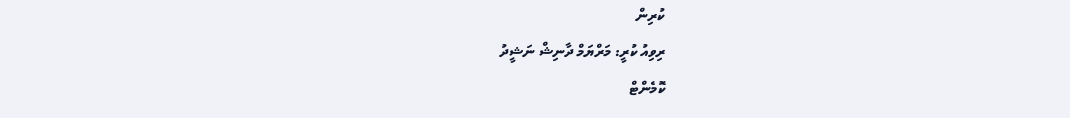ކުރިން
ރިވިއު ކުރީ: މަރްޔަމް ދާނިޝް ނަޝީދު
ކޮމެންޓް